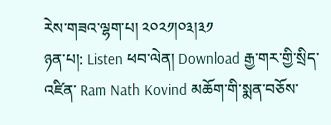རེས་གཟའ་ལྷག་པ། ༢༠༢༡།༠༣།༣༡
ཉན་པ།: Listen ཕབ་ལེན། Download རྒྱ་གར་གྱི་སྲིད་འཛིན་ Ram Nath Kovind མཆོག་གི་སྨན་བཅོས་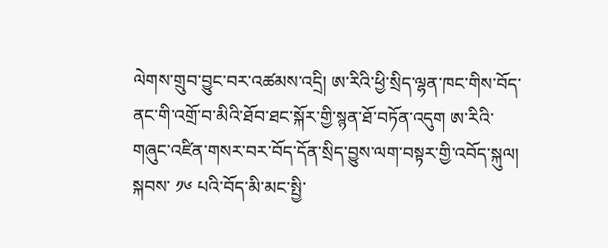ལེགས་གྲུབ་བྱུང་བར་འཚམས་འདྲི། ཨ་རིའི་ཕྱི་སྲིད་ལྷན་ཁང་གིས་བོད་ནང་གི་འགྲོ་བ་མིའི་ཐོབ་ཐང་སྐོར་གྱི་སྙན་ཐོ་བཏོན་འདུག ཨ་རིའི་གཞུང་འཛིན་གསར་བར་བོད་དོན་སྲིད་བྱུས་ལག་བསྟར་གྱི་འབོད་སྐུལ། སྐབས་ ༡༦ པའི་བོད་མི་མང་སྤྱི་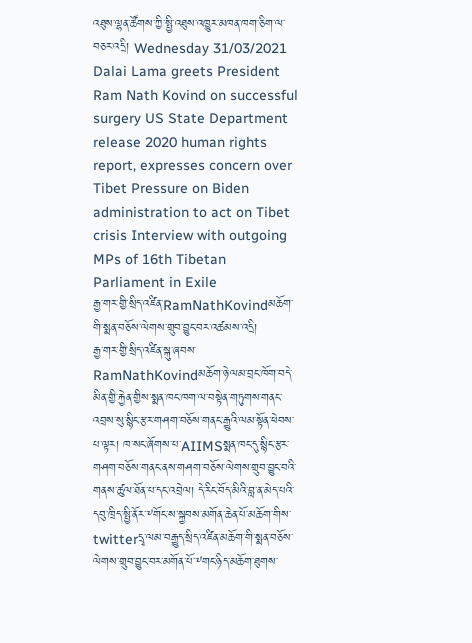འཐུས་ལྷན་ཚོགས་ཀྱི་སྤྱི་འཐུས་འཁྱུར་མཁན་ཁག་ཅིག་ལ་བཅར་འདྲི། Wednesday 31/03/2021 Dalai Lama greets President Ram Nath Kovind on successful surgery US State Department release 2020 human rights report, expresses concern over Tibet Pressure on Biden administration to act on Tibet crisis Interview with outgoing MPs of 16th Tibetan Parliament in Exile
རྒྱ་གར་གྱི་སྲིད་འཛིན་RamNathKovindམཆོག་གི་སྨན་བཅོས་ལེགས་གྲུབ་བྱུང་བར་འཚམས་འདྲི།
རྒྱ་གར་གྱི་སྲིད་འཛིན་སྐུ་ཞབས་RamNathKovindམཆོག་ཉེ་ལམ་བྲང་ཁོག་བདེ་མིན་གྱི་རྐྱེན་གྱིས་སྨན་ཁང་ཁག་ལ་བསྟེན་གཏུགས་གནང་འབྲས་སུ་སྙིང་རྩར་གཤག་བཅོས་གནང་རྒྱུའི་ལམ་སྟོན་ཕེབས་པ་ལྟར། ཁ་སང་ཞོགས་པ་AIIMSསྨན་ཁང་དུ་སྙིང་རྩར་གཤག་བཅོས་གནང་ནས་གཤག་བཅོས་ལེགས་གྲུབ་བྱུང་བའི་གནས་ཚུལ་ཐོན་པ་དང་འབྲེལ། དེ་རིང་བོད་མིའི་བླ་ན་མེད་པའི་དབུ་ཁྲིད་སྤྱི་ནོར་༸གོང་ས་སྐྱབས་མགོན་ཆེན་པོ་མཆོག་གིས་twitterདྲྭ་ལམ་བརྒྱུད་སྲིད་འཛིན་མཆོག་གི་སྨན་བཅོས་ལེགས་གྲུབ་བྱུང་བར་མགོན་པོ་༸གང་ཉིད་མཆོག་ཐུགས་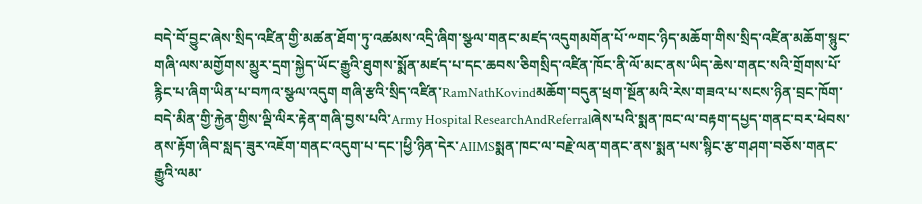བདེ་བོ་བྱུང་ཞེས་སྲིད་འཛིན་གྱི་མཚན་ཐོག་ཏུ་འཚམས་འདྲི་ཞིག་སྩལ་གནང་མཛད་འདུགམགོན་པོ་༸གང་ཉིད་མཆོག་གིས་སྲིད་འཛིན་མཆོག་སྙུང་གཞི་ལས་མགྱོགས་མྱུར་དྲག་སྐྱེད་ཡོང་རྒྱུའི་ཐུགས་སྨོན་མཛད་པ་དང་ཆབས་ཅིགསྲིད་འཛིན་ཁོང་ནི་ལོ་མང་ནས་ཡིད་ཆེས་གནང་སའི་གྲོགས་པོ་རྙིང་པ་ཞིག་ཡིན་པ་བཀའ་སྩལ་འདུག གཞི་རྩའི་སྲིད་འཛིན་RamNathKovindམཆོག་བདུན་ཕྲག་སྔོན་མའི་རེས་གཟའ་པ་སངས་ཉིན་བྲང་ཁོག་བདེ་མིན་གྱི་རྐྱེན་གྱིས་ལྡི་ལིར་རྟེན་གཞི་བྱས་པའི་Army Hospital ResearchAndReferralཞེས་པའི་སྨན་ཁང་ལ་བརྟག་དཔྱད་གནང་བར་ཕེབས་ནས་རྟོག་ཞིབ་སླད་ཟུར་འཇོག་གནང་འདུག་པ་དང་།ཕྱི་ཉིན་དེར་AIIMSསྨན་ཁང་ལ་བརྗེ་ལན་གནང་ནས་སྨན་པས་སྙིང་རྩ་གཤག་བཅོས་གནང་རྒྱུའི་ལམ་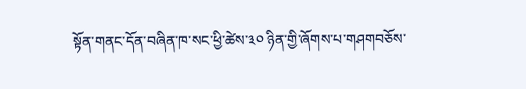སྟོན་གནང་དོན་བཞིན་ཁ་སང་ཕྱི་ཚེས་༣༠ ཉིན་གྱི་ཞོགས་པ་གཤགབཅོས་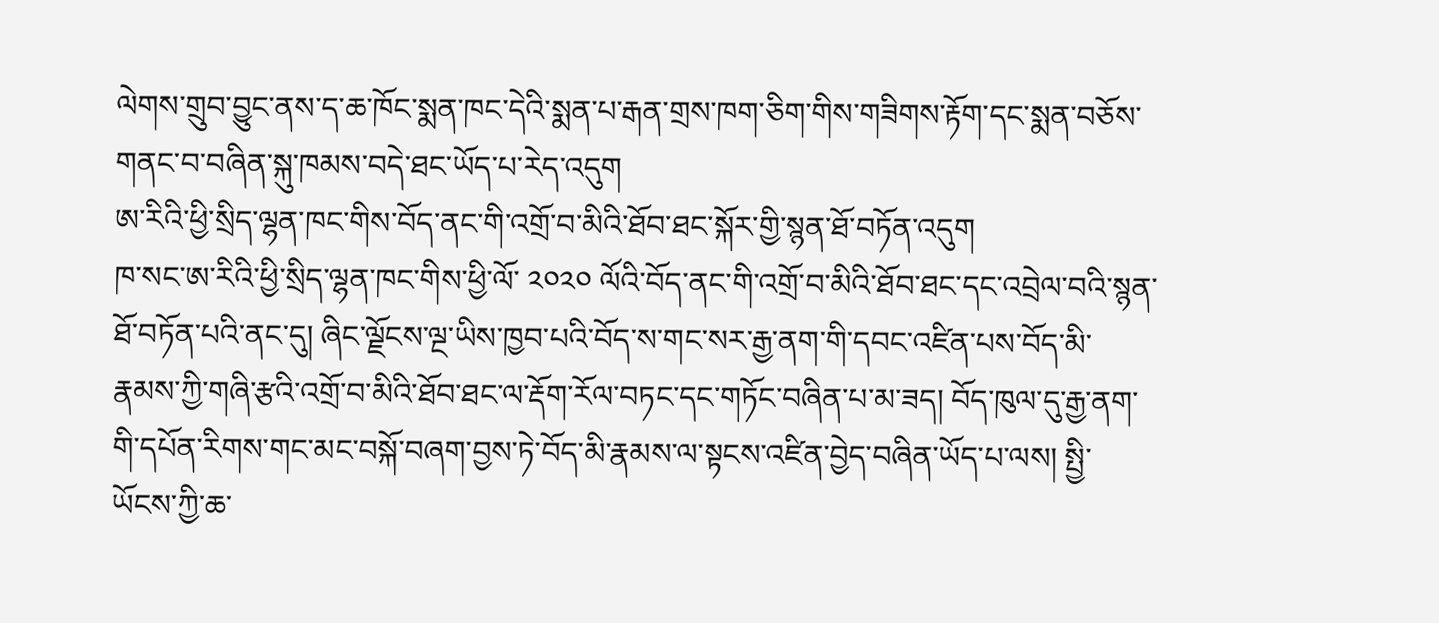ལེགས་གྲུབ་བྱུང་ནས་ད་ཆ་ཁོང་སྨན་ཁང་དེའི་སྨན་པ་རྒན་གྲས་ཁག་ཅིག་གིས་གཟིགས་རྟོག་དང་སྨན་བཅོས་གནང་བ་བཞིན་སྐུ་ཁམས་བདེ་ཐང་ཡོད་པ་རེད་འདུག
ཨ་རིའི་ཕྱི་སྲིད་ལྷན་ཁང་གིས་བོད་ནང་གི་འགྲོ་བ་མིའི་ཐོབ་ཐང་སྐོར་གྱི་སྙན་ཐོ་བཏོན་འདུག
ཁ་སང་ཨ་རིའི་ཕྱི་སྲིད་ལྷན་ཁང་གིས་ཕྱི་ལོ་ ༢༠༢༠ ལོའི་བོད་ནང་གི་འགྲོ་བ་མིའི་ཐོབ་ཐང་དང་འབྲེལ་བའི་སྙན་ཐོ་བཏོན་པའི་ནང་དུ། ཞིང་ལྗོངས་ལྔ་ཡིས་ཁྱབ་པའི་བོད་ས་གང་སར་རྒྱ་ནག་གི་དབང་འཛིན་པས་བོད་མི་རྣམས་ཀྱི་གཞི་རྩའི་འགྲོ་བ་མིའི་ཐོབ་ཐང་ལ་རྡོག་རོལ་བཏང་དང་གཏོང་བཞིན་པ་མ་ཟད། བོད་ཁུལ་དུ་རྒྱ་ནག་གི་དཔོན་རིགས་གང་མང་བསྐོ་བཞག་བྱས་ཏེ་བོད་མི་རྣམས་ལ་སྟངས་འཛིན་བྱེད་བཞིན་ཡོད་པ་ལས། སྤྱི་ཡོངས་ཀྱི་ཆ་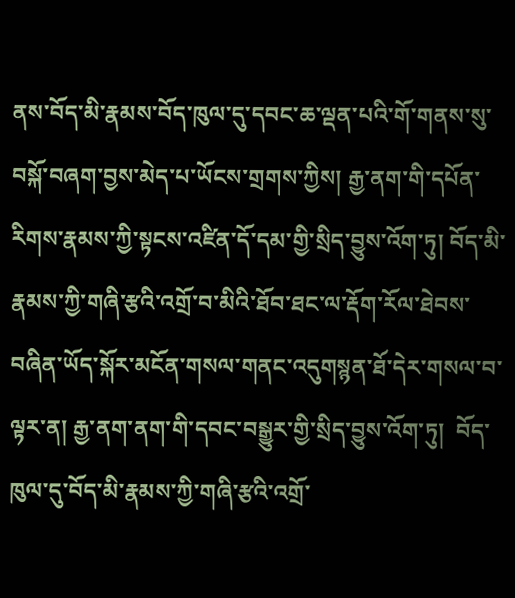ནས་བོད་མི་རྣམས་བོད་ཁུལ་དུ་དབང་ཆ་ལྡན་པའི་གོ་གནས་སུ་བསྐོ་བཞག་བྱས་མེད་པ་ཡོངས་གྲགས་ཀྱིས། རྒྱ་ནག་གི་དཔོན་རིགས་རྣམས་ཀྱི་སྟངས་འཛིན་དོ་དམ་གྱི་སྲིད་བྱུས་འོག་ཏུ། བོད་མི་རྣམས་ཀྱི་གཞི་རྩའི་འགྲོ་བ་མིའི་ཐོབ་ཐང་ལ་རྡོག་རོལ་ཐེབས་བཞིན་ཡོད་སྐོར་མངོན་གསལ་གནང་འདུགསྙན་ཐོ་དེར་གསལ་བ་ལྟར་ན། རྒྱ་ནག་ནག་གི་དབང་བསྒྱུར་གྱི་སྲིད་བྱུས་འོག་ཏུ།  བོད་ཁུལ་དུ་བོད་མི་རྣམས་ཀྱི་གཞི་རྩའི་འགྲོ་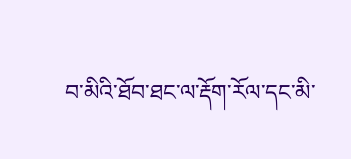བ་མིའི་ཐོབ་ཐང་ལ་རྡོག་རོལ་དང་མི་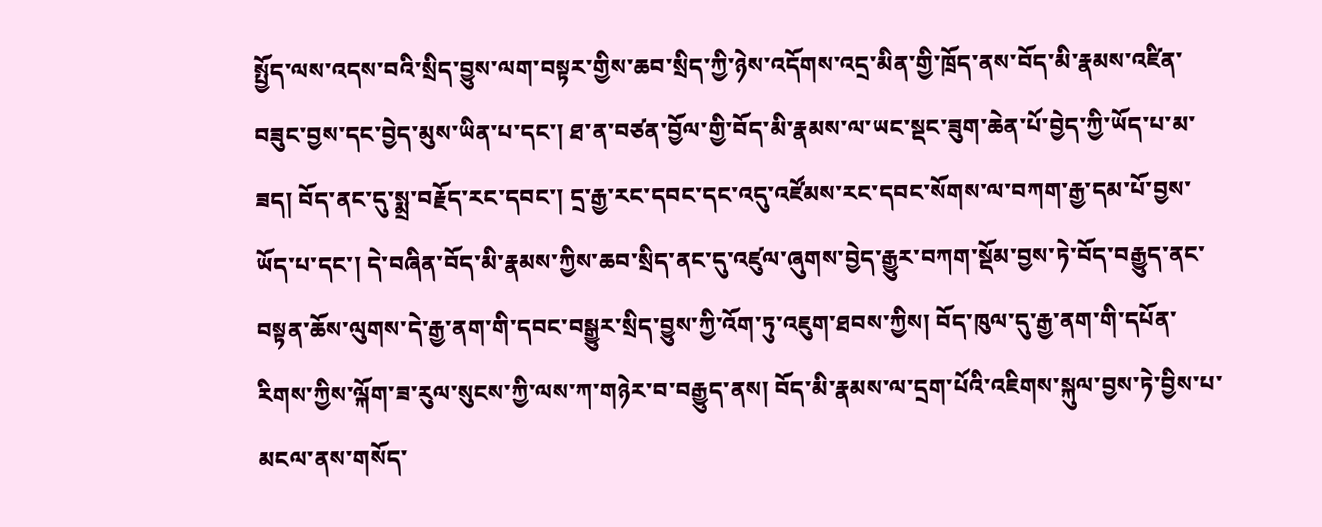སྤྱོད་ལས་འདས་བའི་སྲིད་བྱུས་ལག་བསྟར་གྱིས་ཆབ་སྲིད་ཀྱི་ཉེས་འདོགས་འདྲ་མིན་གྱི་ཁྲོད་ནས་བོད་མི་རྣམས་འཛིན་བཟུང་བྱས་དང་བྱེད་མུས་ཡིན་པ་དང་། ཐ་ན་བཙན་བྱོལ་གྱི་བོད་མི་རྣམས་ལ་ཡང་སྡང་ཟུག་ཆེན་པོ་བྱེད་ཀྱི་ཡོད་པ་མ་ཟད། བོད་ནང་དུ་སྨྲ་བརྗོད་རང་དབང་། དྲ་རྒྱ་རང་དབང་དང་འདུ་འཛོམས་རང་དབང་སོགས་ལ་བཀག་རྒྱ་དམ་པོ་བྱས་ཡོད་པ་དང་། དེ་བཞིན་བོད་མི་རྣམས་ཀྱིས་ཆབ་སྲིད་ནང་དུ་འཛུལ་ཞུགས་བྱེད་རྒྱུར་བཀག་སྡོམ་བྱས་ཏེ་བོད་བརྒྱུད་ནང་བསྟན་ཆོས་ལུགས་དེ་རྒྱ་ནག་གི་དབང་བསྒྱུར་སྲིད་བྱུས་ཀྱི་འོག་ཏུ་འཇུག་ཐབས་ཀྱིས། བོད་ཁུལ་དུ་རྒྱ་ནག་གི་དཔོན་རིགས་ཀྱིས་ལྐོག་ཟ་རུལ་སུངས་ཀྱི་ལས་ཀ་གཉེར་བ་བརྒྱུད་ནས། བོད་མི་རྣམས་ལ་དྲག་པོའི་འཇིགས་སྐུལ་བྱས་ཏེ་བྱིས་པ་མངལ་ནས་གསོད་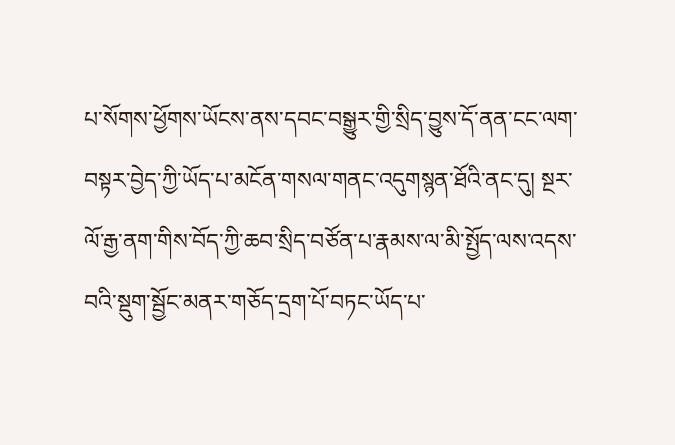པ་སོགས་ཕྱོགས་ཡོངས་ནས་དབང་བསྒྱུར་གྱི་སྲིད་བྱུས་དོ་ནན་ངང་ལག་བསྟར་བྱེད་ཀྱི་ཡོད་པ་མངོན་གསལ་གནང་འདུགསྙན་ཐོའི་ནང་དུ། སྔར་ལོ་རྒྱ་ནག་གིས་བོད་ཀྱི་ཆབ་སྲིད་བཙོན་པ་རྣམས་ལ་མི་སྤྱོད་ལས་འདས་བའི་སྡུག་སྦྱོང་མནར་གཅོད་དྲག་པོ་བཏང་ཡོད་པ་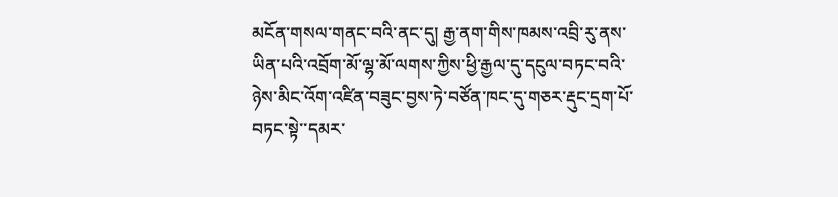མངོན་གསལ་གནང་བའི་ནང་དུ། རྒྱ་ནག་གིས་ཁམས་འབྲི་རུ་ནས་ཡིན་པའི་འབྲོག་མོ་ལྷ་མོ་ལགས་ཀྱིས་ཕྱི་རྒྱལ་དུ་དངུལ་བཏང་བའི་ཉེས་མིང་འོག་འཛིན་བཟུང་བྱས་ཏེ་བཙོན་ཁང་དུ་གཅར་རྡུང་དྲག་པོ་བཏང་སྟེ་་དམར་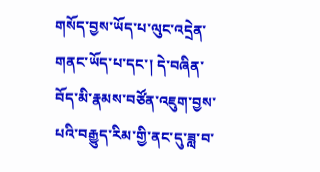གསོད་བྱས་ཡོད་པ་ལུང་འདྲེན་གནང་ཡོད་པ་དང་། དེ་བཞིན་བོད་མི་རྣམས་བཙོན་འཇུག་བྱས་པའི་བརྒྱུད་རིམ་གྱི་ནང་དུ་ཟླ་བ་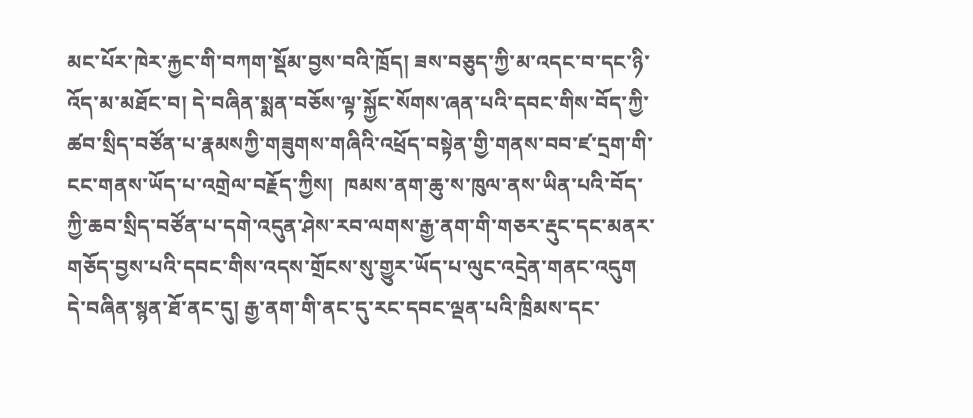མང་པོར་ཁེར་རྐྱང་གི་བཀག་སྡོམ་བྱས་བའི་ཁྲོད། ཟས་བཅུད་ཀྱི་མ་འདང་བ་དང་ཉི་འོད་མ་མཐོང་བ། དེ་བཞིན་སྨན་བཅོས་ལྟ་སྐྱོང་སོགས་ཞན་པའི་དབང་གིས་བོད་ཀྱི་ཚབ་སྲིད་བཙོན་པ་རྣམསཀྱི་གཟུགས་གཞིའི་འཕྲོད་བསྟེན་གྱི་གནས་བབ་ཛ་དྲག་གི་ངང་གནས་ཡོད་པ་འགྲེལ་བརྗོད་ཀྱིས།  ཁམས་ནག་ཆུ་ས་ཁུལ་ནས་ཡིན་པའི་བོད་ཀྱི་ཆབ་སྲིད་བཙོན་པ་དགེ་འདུན་ཤེས་རབ་ལགས་རྒྱ་ནག་གི་གཅར་རྡུང་དང་མནར་གཅོད་བྱས་པའི་དབང་གིས་འདས་གྲོངས་སུ་གྱུར་ཡོད་པ་ལུང་འདྲེན་གནང་འདུག དེ་བཞིན་སྙན་ཐོ་ནང་དུ། རྒྱ་ནག་གི་ནང་དུ་རང་དབང་ལྡན་པའི་ཁྲིམས་དང་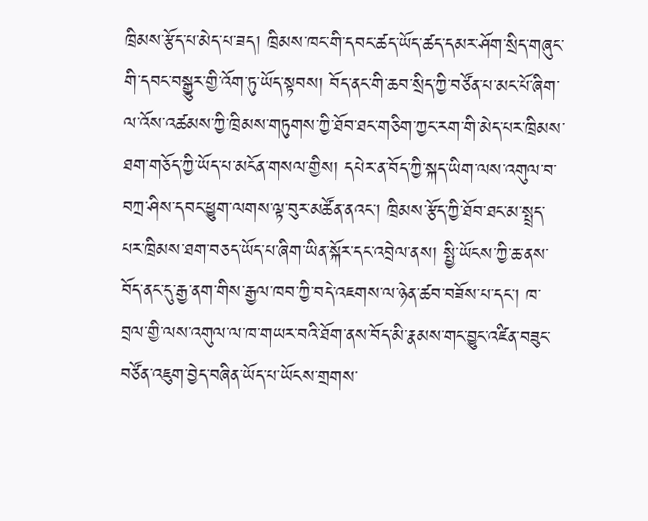ཁྲིམས་རྩོད་པ་མེད་པ་ཟད། ཁྲིམས་ཁང་གི་དབང་ཚད་ཡོད་ཚད་དམར་ཤོག་སྲིད་གཞུང་གི་དབང་བསྒྱུར་གྱི་འོག་ཏུ་ཡོད་སྟབས། བོད་ནང་གི་ཆབ་སྲིད་ཀྱི་བཙོན་པ་མང་པོ་ཞིག་ལ་འོས་འཚམས་ཀྱི་ཁྲིམས་གཏུགས་ཀྱི་ཐོབ་ཐང་གཅིག་ཀྱང་རག་གི་མེད་པར་ཁྲིམས་ཐག་གཅོད་ཀྱི་ཡོད་པ་མངོན་གསལ་གྱིས། དཔེར་ན་བོད་ཀྱི་སྐད་ཡིག་ལས་འགུལ་བ་བཀྲ་ཤིས་དབང་ཕྱུག་ལགས་ལྟ་བུར་མཚོན་ནའང་། ཁྲིམས་རྩོད་ཀྱི་ཐོབ་ཐང་མ་སྤྲད་པར་ཁྲིམས་ཐག་བཅད་ཡོད་པ་ཞིག་ཡིན་སྐོར་དང་འབྲེལ་ནས། སྤྱི་ཡོངས་ཀྱི་ཆ་ནས་བོད་ནང་དུ་རྒྱ་ནག་གིས་རྒྱལ་ཁབ་ཀྱི་བདེ་འཇགས་ལ་ཉེན་ཚབ་བཟོས་པ་དང་། ཁ་བྲལ་གྱི་ལས་འགུལ་ལ་ཁ་གཡར་བའི་ཐོག་ནས་བོད་མི་རྣམས་གང་བྱུང་འཛིན་བཟུང་བཙོན་འཇུག་བྱེད་བཞིན་ཡོད་པ་ཡོངས་གྲགས་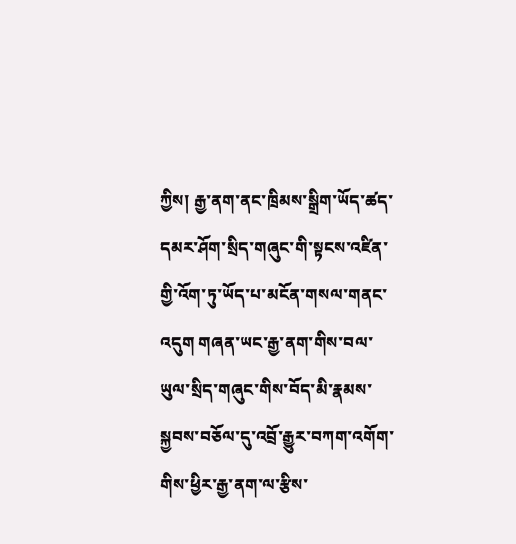ཀྱིས། རྒྱ་ནག་ནང་ཁྲིམས་སྒྲིག་ཡོད་ཚད་དམར་ཤོག་སྲིད་གཞུང་གི་སྟངས་འཛིན་གྱི་འོག་ཏུ་ཡོད་པ་མངོན་གསལ་གནང་འདུག གཞན་ཡང་རྒྱ་ནག་གིས་བལ་ཡུལ་སྲིད་གཞུང་གིས་བོད་མི་རྣམས་སྐྱབས་བཅོལ་དུ་འབྲོ་རྒྱུར་བཀག་འགོག་གིས་ཕྱིར་རྒྱ་ནག་ལ་རྩིས་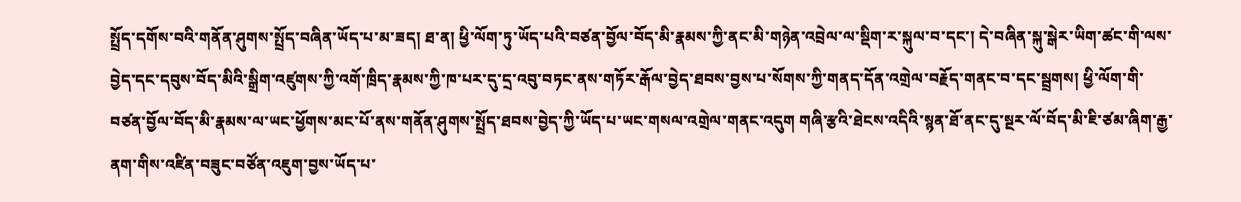སྤྲོད་དགོས་བའི་གནོན་ཤུགས་སྤྲོད་བཞིན་ཡོད་པ་མ་ཟད། ཐ་ན། ཕྱི་ལོག་ཏུ་ཡོད་པའི་བཙན་བྱོལ་བོད་མི་རྣམས་ཀྱི་ནང་མི་གཉེན་འབྲེལ་ལ་སྡིག་ར་སྐུལ་བ་དང་། དེ་བཞིན་སྐུ་སྒེར་ཡིག་ཚང་གི་ལས་བྱེད་དང་དབུས་བོད་མིའི་སྒྲིག་འཛུགས་ཀྱི་འགོ་ཁྲིད་རྣམས་ཀྱི་ཁ་པར་དུ་དྲ་འབུ་བཏང་ནས་གཏོར་རྒོལ་བྱེད་ཐབས་བྱས་པ་སོགས་ཀྱི་གནད་དོན་འགྲེལ་བརྗོད་གནང་བ་དང་སྦྲགས། ཕྱི་ལོག་གི་བཙན་བྱོལ་བོད་མི་རྣམས་ལ་ཡང་ཕྱོགས་མང་པོ་ནས་གནོན་ཤུགས་སྤྲོད་ཐབས་བྱེད་ཀྱི་ཡོད་པ་ཡང་གསལ་འགྲེལ་གནང་འདུག གཞི་རྩའི་ཐེངས་འདིའི་སྙན་ཐོ་ནང་དུ་སྔར་ལོ་བོད་མི་ཇི་ཙམ་ཞིག་རྒྱ་ནག་གིས་འཛིན་བཟུང་བཙོན་འཇུག་བྱས་ཡོད་པ་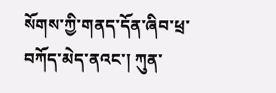སོགས་ཀྱི་གནད་དོན་ཞིབ་ཕྲ་བཀོད་མེད་ནའང་། ཀུན་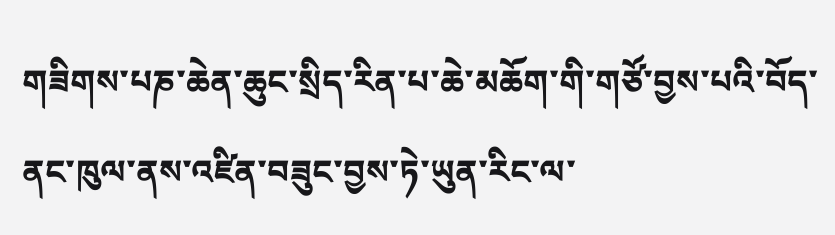གཟིགས་པཎ་ཆེན་ཆུང་སྲིད་རིན་པ་ཆེ་མཆོག་གི་གཙོ་བྱས་པའི་བོད་ནང་ཁུལ་ནས་འཛིན་བཟུང་བྱས་ཏེ་ཡུན་རིང་ལ་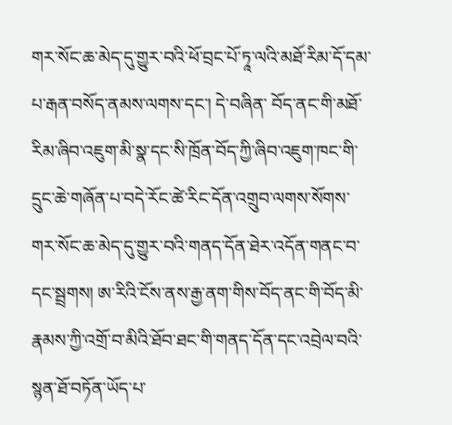གར་སོང་ཆ་མེད་དུ་གྱུར་བའི་ཕོ་བྲང་པོ་ཏཱ་ལའི་མཐོ་རིམ་དོ་དམ་པ་རྒན་བསོད་ནམས་ལགས་དང་། དེ་བཞིན་ བོད་ནང་གི་མཐོ་རིམ་ཞིབ་འཇུག་མི་སྣ་དང་སི་ཁྲོན་བོད་ཀྱི་ཞིབ་འཇུག་ཁང་གི་དྲུང་ཆེ་གཞོན་པ་བདེ་རོང་ཚེ་རིང་དོན་འགྲུབ་ལགས་སོགས་གར་སོང་ཆ་མེད་དུ་གྱུར་བའི་གནད་དོན་ཐེར་འདོན་གནང་བ་དང་སྦྲགས། ཨ་རིའི་ངོས་ནས་རྒྱ་ནག་གིས་བོད་ནང་གི་བོད་མི་རྣམས་ཀྱི་འགྲོ་བ་མིའི་ཐོབ་ཐང་གི་གནད་དོན་དང་འབྲེལ་བའི་སྙན་ཐོ་བཏོན་ཡོད་པ་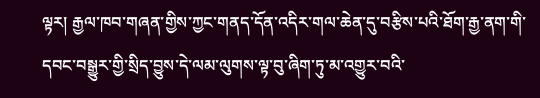ལྟར། རྒྱལ་ཁབ་གཞན་གྱིས་ཀྱང་གནད་དོན་འདིར་གལ་ཆེན་དུ་བརྩིས་པའི་ཐོག་རྒྱ་ནག་གི་དབང་བསྒྱུར་གྱི་སྲིད་བྱུས་དེ་ལམ་ལུགས་ལྟ་བུ་ཞིག་ཏུ་མ་འགྱུར་བའི་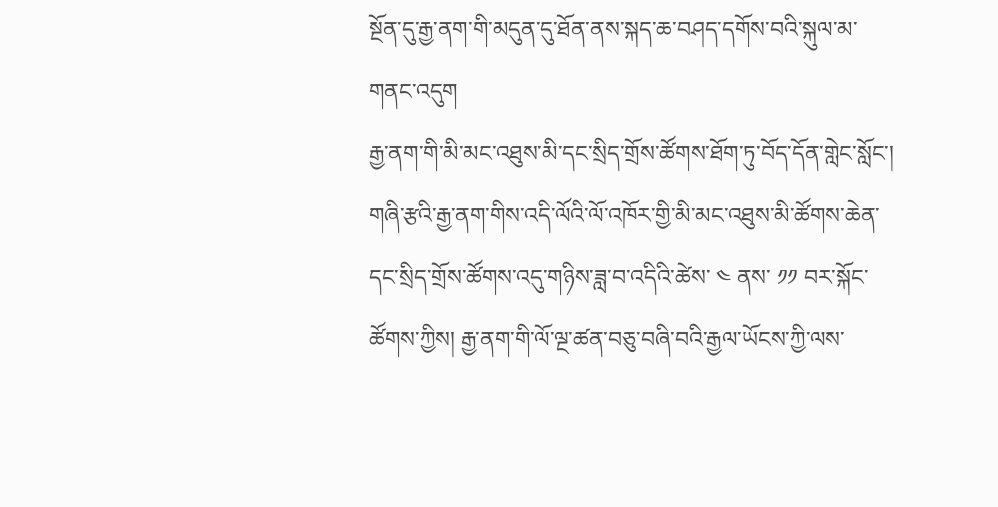སྔོན་དུ་རྒྱ་ནག་གི་མདུན་དུ་ཐོན་ནས་སྐད་ཆ་བཤད་དགོས་བའི་སྐུལ་མ་གནང་འདུག
རྒྱ་ནག་གི་མི་མང་འཐུས་མི་དང་སྲིད་གྲོས་ཚོགས་ཐོག་ཏུ་བོད་དོན་གླེང་སློང་།
གཞི་རྩའི་རྒྱ་ནག་གིས་འདི་ལོའི་ལོ་འཁོར་གྱི་མི་མང་འཐུས་མི་ཚོགས་ཆེན་དང་སྲིད་གྲོས་ཚོགས་འདུ་གཉིས་ཟླ་བ་འདིའི་ཚེས་ ༤ ནས་ ༡༡ བར་སྐོང་ཚོགས་ཀྱིས། རྒྱ་ནག་གི་ལོ་ལྔ་ཚན་བཅུ་བཞི་བའི་རྒྱལ་ཡོངས་ཀྱི་ལས་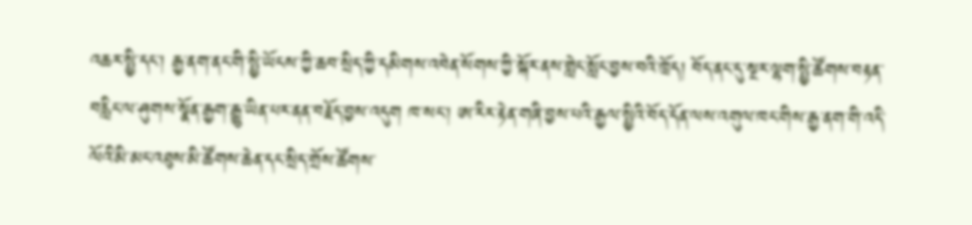འཆར་སྤྱི་དང་། རྒྱ་ནག་ནང་གི་སྤྱི་ཡོངས་ཀྱི་ཆབ་སྲིད་ཀྱི་དམིགས་འབེན་སོགས་ཀྱི་སྐོར་ནས་གླེང་སློང་བྱས་བའི་ཁྲོད། བོད་ནང་དུ་སྔར་ལྷག་སྤྱི་ཚོགས་བརྟན་བརླིང་ལ་ཤུགས་སྣོན་རྒྱག་རྒྱུ་ཡིན་པར་ནན་བརྗོད་བྱས་འདུག ཁ་སང་། ཨ་རིར་རྟེན་གཞི་བྱས་པའི་རྒྱལ་སྤྱིའི་བོད་དོན་ལས་འགུལ་ཁང་གིས་རྒྱ་ནག་གི་འདི་ལོའི་མི་མང་འཐུས་མི་ཚོགས་ཆེན་དང་སྲིད་གྲོས་ཚོགས་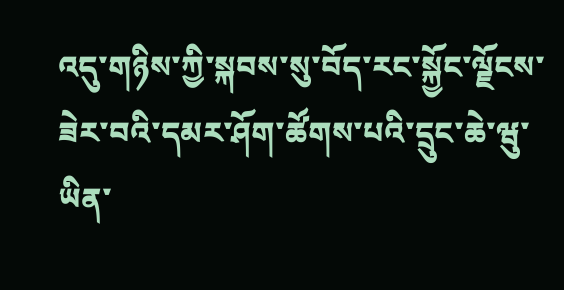འདུ་གཉིས་ཀྱི་སྐབས་སུ་བོད་རང་སྐྱོང་ལྗོངས་ཟེར་བའི་དམར་ཤོག་ཚོགས་པའི་དྲུང་ཆེ་ཝུ་ཡིན་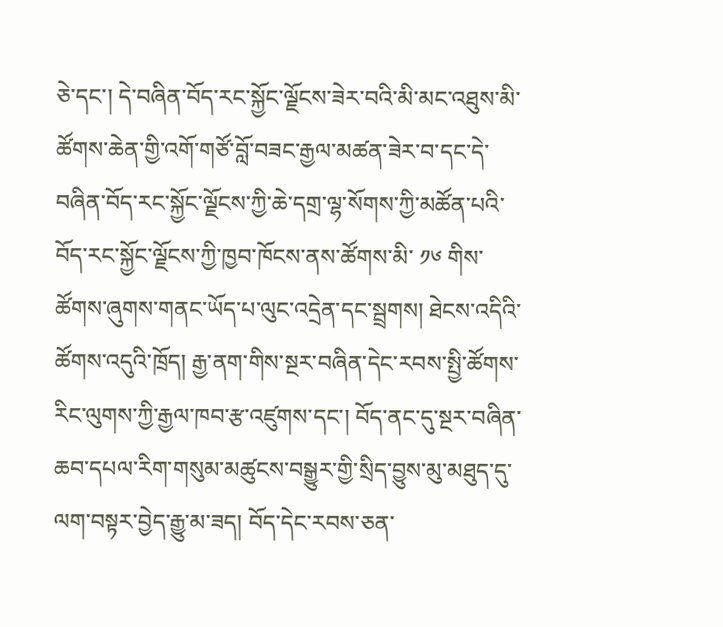ཅེ་དང་། དེ་བཞིན་བོད་རང་སྐྱོང་ལྗོངས་ཟེར་བའི་མི་མང་འཐུས་མི་ཚོགས་ཆེན་གྱི་འགོ་གཙོ་བློ་བཟང་རྒྱལ་མཚན་ཟེར་བ་དང་དེ་བཞིན་བོད་རང་སྐྱོང་ལྗོངས་ཀྱི་ཆེ་དགྲ་ལྷ་སོགས་ཀྱི་མཚོན་པའི་བོད་རང་སྐྱོང་ལྗོངས་ཀྱི་ཁྱབ་ཁོངས་ནས་ཚོགས་མི་ ༡༦ གིས་ཚོགས་ཞུགས་གནང་ཡོད་པ་ལུང་འདྲེན་དང་སྦྲགས། ཐེངས་འདིའི་ཚོགས་འདུའི་ཁྲོད། རྒྱ་ནག་གིས་སྔར་བཞིན་དེང་རབས་སྤྱི་ཚོགས་རིང་ལུགས་ཀྱི་རྒྱལ་ཁབ་རྩ་འཛུགས་དང་། བོད་ནང་དུ་སྔར་བཞིན་ཆབ་དཔལ་རིག་གསུམ་མཚུངས་བསྒྱུར་གྱི་སྲིད་བྱུས་མུ་མཐུད་དུ་ལག་བསྟར་བྱེད་རྒྱུ་མ་ཟད། བོད་དེང་རབས་ཅན་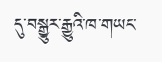དུ་བསྒྱུར་རྒྱུའི་ཁ་གཡང་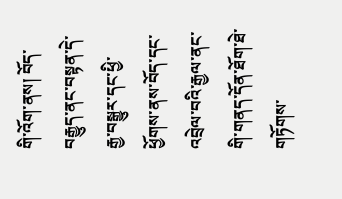གི་འོག་ནས། བོད་བརྒྱུད་ནང་བསྟན་དེ་རྒྱ་བསྒྱུར་དང་ཕྱི་ཕྱོགས་ནས་བོད་དང་འབྲེལ་བའི་རྒྱལ་ནང་གི་གནད་དོན་ཐོག་ཐེ་གཏོགས་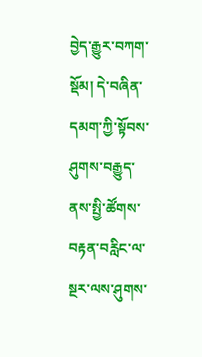བྱེད་རྒྱུར་བཀག་སྡོམ། དེ་བཞིན་དམག་ཀྱི་སྟོབས་ཤུགས་བརྒྱུད་ནས་སྤྱི་ཚོགས་བརྟན་བརླིང་ལ་སྔར་ལས་ཤུགས་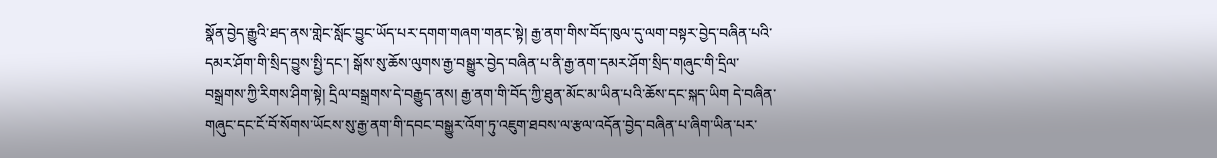སྣོན་བྱེད་རྒྱུའི་ཐད་ནས་གླེང་སློང་བྱུང་ཡོད་པར་དགག་གཞག་གནང་སྟེ། རྒྱ་ནག་གིས་བོད་ཁུལ་དུ་ལག་བསྟར་བྱེད་བཞིན་པའི་དམར་ཤོག་གི་སྲིད་བྱུས་སྤྱི་དང་། སྒོས་སུ་ཆོས་ལུགས་རྒྱ་བསྒྱུར་བྱེད་བཞིན་པ་ནི་རྒྱ་ནག་དམར་ཤོག་སྲིད་གཞུང་གི་དྲིལ་བསྒྲགས་ཀྱི་རིགས་ཤིག་སྟེ། དྲིལ་བསྒྲགས་དེ་བརྒྱུད་ནས། རྒྱ་ནག་གི་བོད་ཀྱི་ཐུན་མོང་མ་ཡིན་པའི་ཆོས་དང་སྐད་ཡིག དེ་བཞིན་གཞུང་དང་ངོ་བོ་སོགས་ཡོངས་སུ་རྒྱ་ནག་གི་དབང་བསྒྱུར་འོག་ཏུ་འཇུག་ཐབས་ལ་རྩལ་འདོན་བྱེད་བཞིན་པ་ཞིག་ཡིན་པར་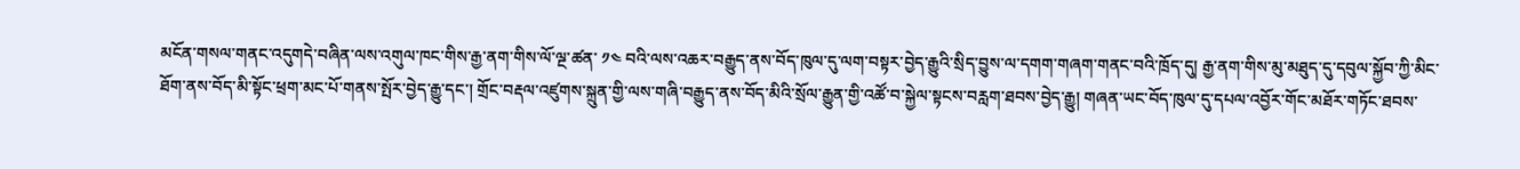མངོན་གསལ་གནང་འདུགདེ་བཞིན་ལས་འགུལ་ཁང་གིས་རྒྱ་ནག་གིས་ལོ་ལྔ་ཚན་ ༡༤ བའི་ལས་འཆར་བརྒྱུད་ནས་བོད་ཁུལ་དུ་ལག་བསྟར་བྱེད་རྒྱུའི་སྲིད་བྱུས་ལ་དགག་གཞག་གནང་བའི་ཁྲོད་དུ། རྒྱ་ནག་གིས་མུ་མཐུད་དུ་དབུལ་སྐྱོབ་ཀྱི་མིང་ཐོག་ནས་བོད་མི་སྟོང་ཕྲག་མང་པོ་གནས་སྤོར་བྱེད་རྒྱུ་དང་། གྲོང་བརྡལ་འཛུགས་སྐྲུན་གྱི་ལས་གཞི་བརྒྱུད་ནས་བོད་མིའི་སྲོལ་རྒྱུན་གྱི་འཚོ་བ་སྐྱེལ་སྟངས་བརླག་ཐབས་བྱེད་རྒྱུ། གཞན་ཡང་བོད་ཁུལ་དུ་དཔལ་འབྱོར་གོང་མཐོར་གཏོང་ཐབས་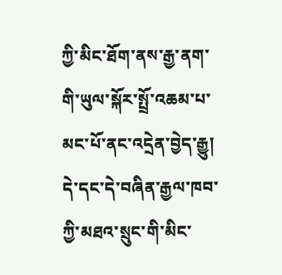ཀྱི་མིང་ཐོག་ནས་རྒྱ་ནག་གི་ཡུལ་སྐོར་སྤྲོ་འཆམ་པ་མང་པོ་ནང་འདྲེན་བྱེད་རྒྱུ། དེ་དང་དེ་བཞིན་རྒྱལ་ཁབ་ཀྱི་མཐའ་སྲུང་གི་མིང་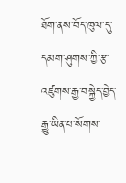ཐོག་ནས་བོད་ཁུལ་དུ་དམག་ཤུགས་ཀྱི་རྩ་འཛུགས་རྒྱ་བསྐྱེད་བྱེད་རྒྱུ་ཡིན་པ་སོགས་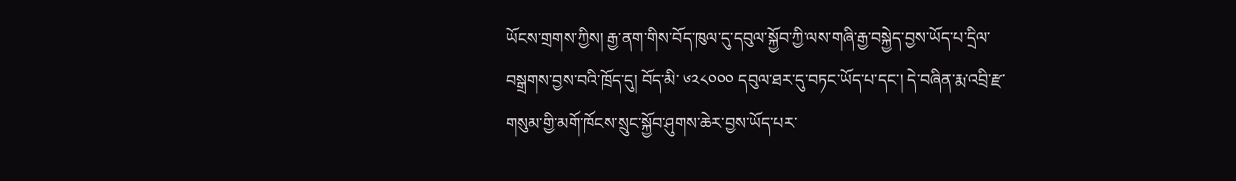ཡོངས་གྲགས་ཀྱིས། རྒྱ་ནག་གིས་བོད་ཁུལ་དུ་དབུལ་སྐྱོབ་ཀྱི་ལས་གཞི་རྒྱ་བསྐྱེད་བྱས་ཡོད་པ་དྲིལ་བསྒྲགས་བྱས་བའི་ཁྲོད་དུ། བོད་མི་ ༦༢༨༠༠༠ དབུལ་ཐར་དུ་བཏང་ཡོད་པ་དང་། དེ་བཞིན་རྨ་འབྲི་རྫ་གསུམ་གྱི་མགོ་ཁོངས་སྲུང་སྐྱོབ་ཤུགས་ཆེར་བྱས་ཡོད་པར་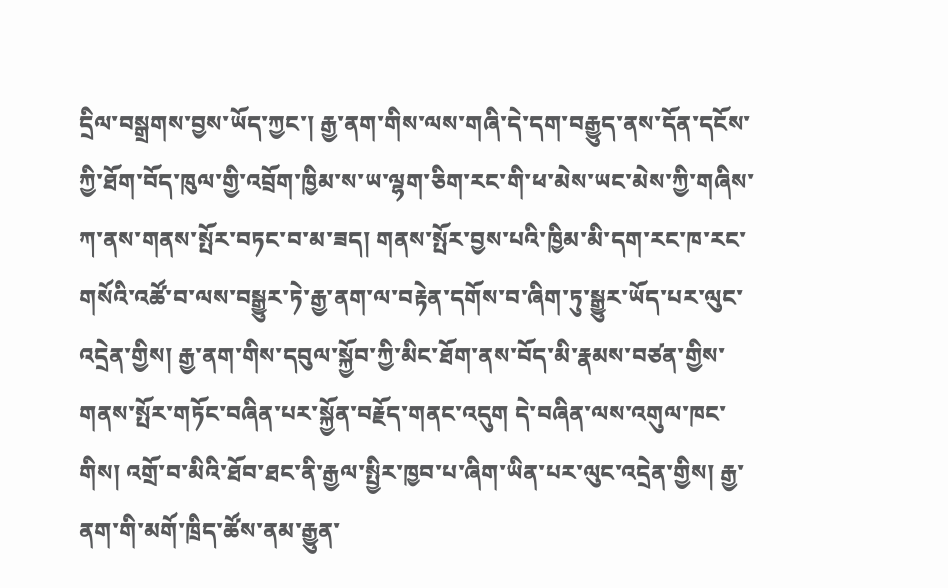དྲིལ་བསྒྲགས་བྱས་ཡོད་ཀྱང་། རྒྱ་ནག་གིས་ལས་གཞི་དེ་དག་བརྒྱུད་ནས་དོན་དངོས་ཀྱི་ཐོག་བོད་ཁུལ་གྱི་འབྲོག་ཁྱིམ་ས་ཡ་ལྷག་ཅིག་རང་གི་ཕ་མེས་ཡང་མེས་ཀྱི་གཞིས་ཀ་ནས་གནས་སྤོར་བཏང་བ་མ་ཟད། གནས་སྤོར་བྱས་པའི་ཁྱིམ་མི་དག་རང་ཁ་རང་གསོའི་འཚོ་བ་ལས་བསྒྱུར་ཏེ་རྒྱ་ནག་ལ་བརྟེན་དགོས་བ་ཞིག་ཏུ་སྒྱུར་ཡོད་པར་ལུང་འདྲེན་གྱིས། རྒྱ་ནག་གིས་དབུལ་སྐྱོབ་ཀྱི་མིང་ཐོག་ནས་བོད་མི་རྣམས་བཙན་གྱིས་གནས་སྤོར་གཏོང་བཞིན་པར་སྐྱོན་བརྗོད་གནང་འདུག དེ་བཞིན་ལས་འགུལ་ཁང་གིས། འགྲོ་བ་མིའི་ཐོབ་ཐང་ནི་རྒྱལ་སྤྱིར་ཁྱབ་པ་ཞིག་ཡིན་པར་ལུང་འདྲེན་གྱིས། རྒྱ་ནག་གི་མགོ་ཁྲིད་ཚོས་ནམ་རྒྱུན་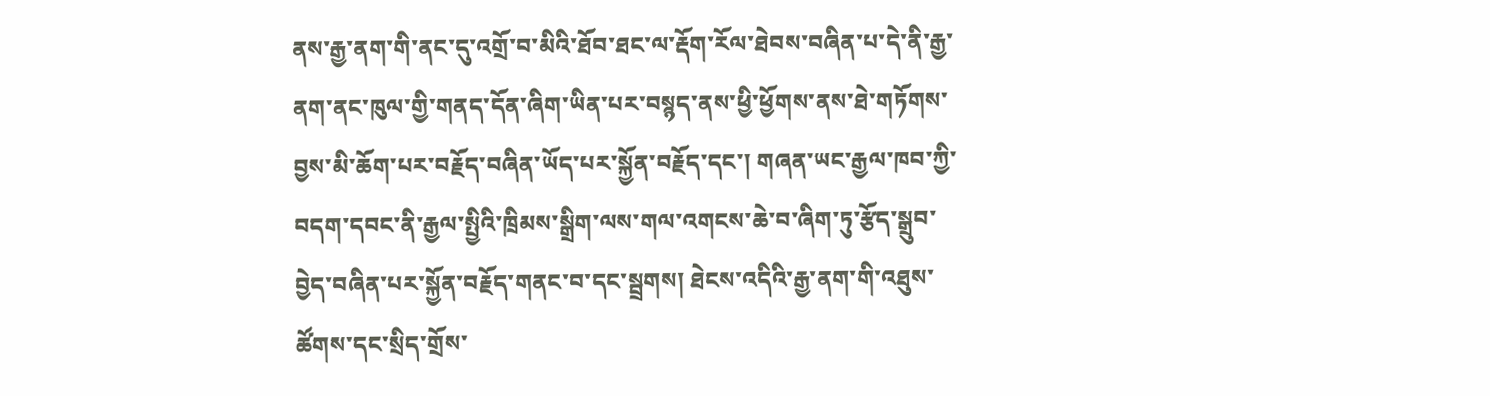ནས་རྒྱ་ནག་གི་ནང་དུ་འགྲོ་བ་མིའི་ཐོབ་ཐང་ལ་རྡོག་རོལ་ཐེབས་བཞིན་པ་དེ་ནི་རྒྱ་ནག་ནང་ཁུལ་གྱི་གནད་དོན་ཞིག་ཡིན་པར་བསྙད་ནས་ཕྱི་ཕྱོགས་ནས་ཐེ་གཏོགས་བྱས་མི་ཆོག་པར་བརྗོད་བཞིན་ཡོད་པར་སྐྱོན་བརྗོད་དང་། གཞན་ཡང་རྒྱལ་ཁབ་ཀྱི་བདག་དབང་ནི་རྒྱལ་སྤྱིའི་ཁྲིམས་སྒྲིག་ལས་གལ་འགངས་ཆེ་བ་ཞིག་ཏུ་རྩོད་སྒྲུབ་བྱེད་བཞིན་པར་སྐྱོན་བརྗོད་གནང་བ་དང་སྦྲགས། ཐེངས་འདིའི་རྒྱ་ནག་གི་འཐུས་ཚོགས་དང་སྲིད་གྲོས་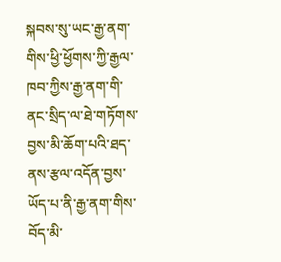སྐབས་སུ་ཡང་རྒྱ་ནག་གིས་ཕྱི་ཕྱོགས་ཀྱི་རྒྱལ་ཁབ་ཀྱིས་རྒྱ་ནག་གི་ནང་སྲིད་ལ་ཐེ་གཏོགས་བྱས་མི་ཆོག་པའི་ཐད་ནས་རྩལ་འདོན་བྱས་ཡོད་པ་ནི་རྒྱ་ནག་གིས་བོད་མི་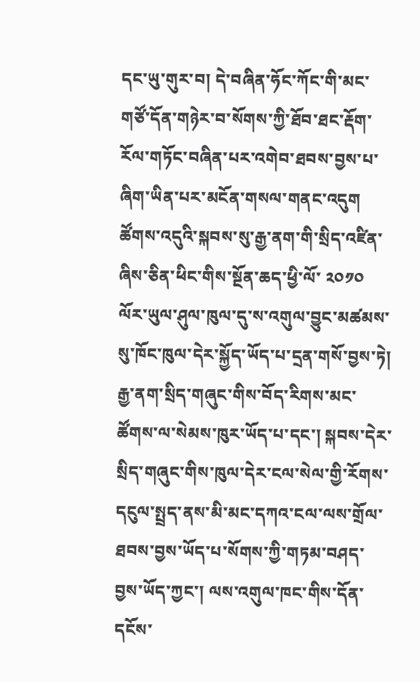དང་ཡུ་གུར་བ། དེ་བཞིན་ཧོང་ཀོང་གི་མང་གཙོ་དོན་གཉེར་བ་སོགས་ཀྱི་ཐོབ་ཐང་རྡོག་རོལ་གཏོང་བཞིན་པར་འགེབ་ཐབས་བྱས་པ་ཞིག་ཡིན་པར་མངོན་གསལ་གནང་འདུག ཚོགས་འདུའི་སྐབས་སུ་རྒྱ་ནག་གི་སྲིད་འཛིན་ཞིས་ཅིན་ཕིང་གིས་སྔོན་ཆད་ཕྱི་ལོ་ ༢༠༡༠ ལོར་ཡུལ་ཤུལ་ཁུལ་དུ་ས་འགུལ་བྱུང་མཚམས་སུ་ཁོང་ཁུལ་དེར་སྐྱོད་ཡོད་པ་དྲན་གསོ་བྱས་ཏེ། རྒྱ་ནག་སྲིད་གཞུང་གིས་བོད་རིགས་མང་ཚོགས་ལ་སེམས་ཁུར་ཡོད་པ་དང་། སྐབས་དེར་སྲིད་གཞུང་གིས་ཁུལ་དེར་ངལ་སེལ་གྱི་རོགས་དངུལ་སྤྲད་ནས་མི་མང་དཀའ་ངལ་ལས་གྲོལ་ཐབས་བྱས་ཡོད་པ་སོགས་ཀྱི་གཏམ་བཤད་བྱས་ཡོད་ཀྱང་། ལས་འགུལ་ཁང་གིས་དོན་དངོས་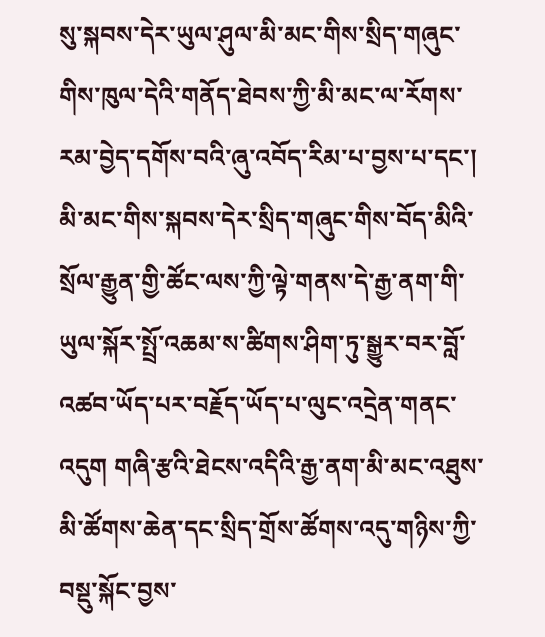སུ་སྐབས་དེར་ཡུལ་ཤུལ་མི་མང་གིས་སྲིད་གཞུང་གིས་ཁུལ་དེའི་གནོད་ཐེབས་ཀྱི་མི་མང་ལ་རོགས་རམ་བྱེད་དགོས་བའི་ཞུ་འབོད་རིམ་པ་བྱས་པ་དང་། མི་མང་གིས་སྐབས་དེར་སྲིད་གཞུང་གིས་བོད་མིའི་སྲོལ་རྒྱུན་གྱི་ཚོང་ལས་ཀྱི་ལྟེ་གནས་དེ་རྒྱ་ནག་གི་ཡུལ་སྐོར་སྤྲོ་འཆམ་ས་ཚིགས་ཤིག་ཏུ་སྒྱུར་བར་བློ་འཚབ་ཡོད་པར་བརྗོད་ཡོད་པ་ལུང་འདྲེན་གནང་འདུག གཞི་རྩའི་ཐེངས་འདིའི་རྒྱ་ནག་མི་མང་འཐུས་མི་ཚོགས་ཆེན་དང་སྲིད་གྲོས་ཚོགས་འདུ་གཉིས་ཀྱི་བསྡུ་སྐོང་བྱས་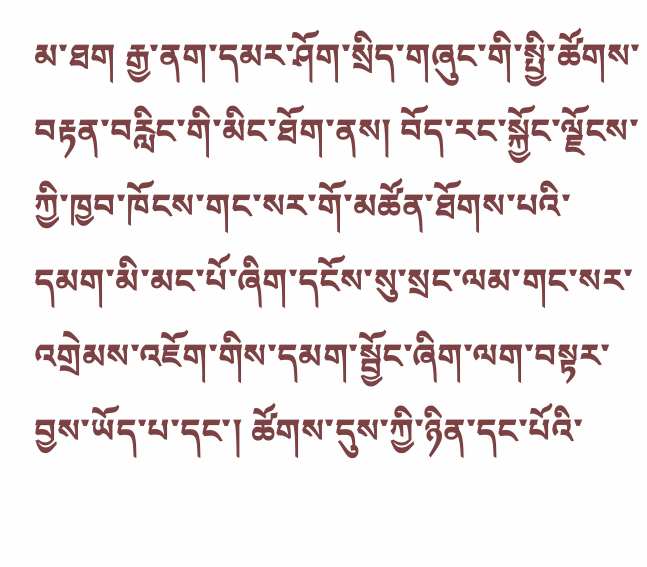མ་ཐག རྒྱ་ནག་དམར་ཤོག་སྲིད་གཞུང་གི་སྤྱི་ཚོགས་བརྟན་བརླིང་གི་མིང་ཐོག་ནས། བོད་རང་སྐྱོང་ལྗོངས་ཀྱི་ཁྱབ་ཁོངས་གང་སར་གོ་མཚོན་ཐོགས་པའི་དམག་མི་མང་པོ་ཞིག་དངོས་སུ་སྲང་ལམ་གང་སར་འགྲེམས་འཇོག་གིས་དམག་སྦྱོང་ཞིག་ལག་བསྟར་བྱས་ཡོད་པ་དང་། ཚོགས་དུས་ཀྱི་ཉིན་དང་པོའི་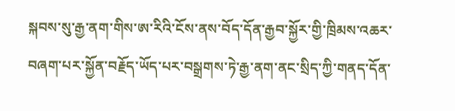སྐབས་སུ་རྒྱ་ནག་གིས་ཨ་རིའི་ངོས་ནས་བོད་དོན་རྒྱབ་སྐྱོར་གྱི་ཁྲིམས་འཆར་བཞག་པར་སྐྱོན་བརྗོད་ཡོད་པར་བསྒྲགས་ཏེ་རྒྱ་ནག་ནང་སྲིད་ཀྱི་གནད་དོན་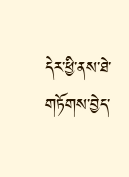དེར་ཕྱི་ནས་ཐེ་གཏོགས་བྱེད་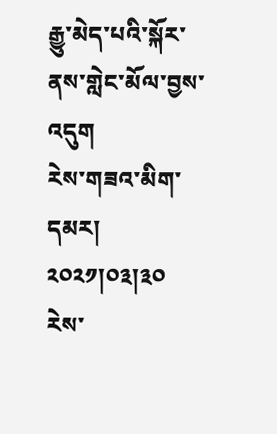རྒྱུ་མེད་པའི་སྐོར་ནས་གླེང་མོལ་བྱས་འདུག
རེས་གཟའ་མིག་དམར། ༢༠༢༡།༠༣།༣༠
རེས་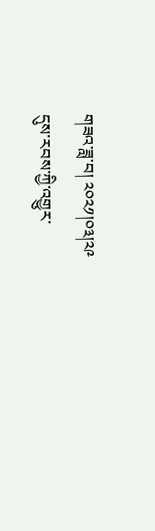གཟའ་ཟླ་བ། ༢༠༢༡།༠༣།༢༩
དུས་རབས་ཀྱི་འགྱུར་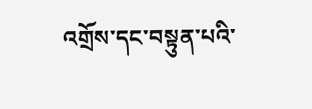འགྲོས་དང་བསྟུན་པའི་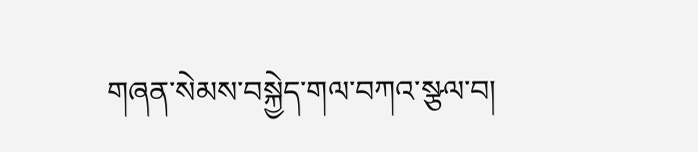གཞན་སེམས་བསྐྱེད་གལ་བཀའ་སྩལ་བ།